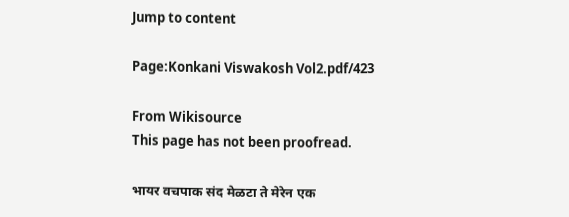Jump to content

Page:Konkani Viswakosh Vol2.pdf/423

From Wikisource
This page has not been proofread.

भायर वचपाक संद मेळटा ते मेरेन एक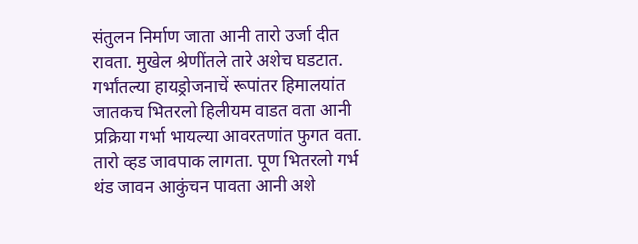संतुलन निर्माण जाता आनी तारो उर्जा दीत रावता. मुखेल श्रेणींतले तारे अशेच घडटात. गर्भांतल्या हायड्रोजनाचें रूपांतर हिमालयांत जातकच भितरलो हिलीयम वाडत वता आनी प्रक्रिया गर्भा भायल्या आवरतणांत फुगत वता. तारो व्हड जावपाक लागता. पूण भितरलो गर्भ थंड जावन आकुंचन पावता आनी अशे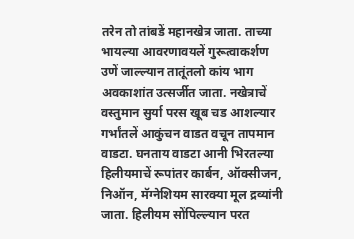तरेन तो तांबडें महानखेत्र जाता. ताच्या भायल्या आवरणावयलें गुरूत्वाकर्शण उणें जाल्ल्यान तातूंतलो कांय भाग अवकाशांत उत्सर्जीत जाता. नखेत्राचें वस्तुमान सुर्या परस खूब चड आशल्यार गर्भांतलें आकुंचन वाडत वचून तापमान वाडटा. घनताय वाडटा आनी भिरतल्या हिलीयमाचें रूपांतर कार्बन, ऑक्सीजन, निऑन, मॅग्नेशियम सारक्या मूल द्रव्यांनी जाता. हिलीयम सोंपिल्ल्यान परत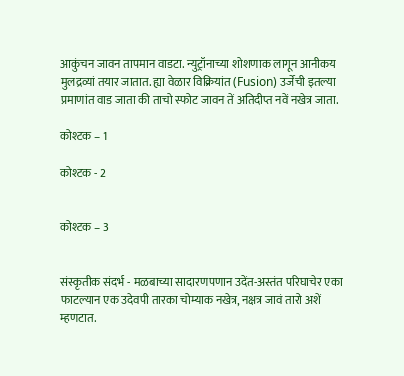आकुंचन जावन तापमान वाडटा. न्युट्रॉनाच्या शोशणाक लागून आनीकय मुलद्रव्यां तयार जातात. ह्या वेळार विक्रियांत (Fusion) उर्जेची इतल्या प्रमाणांत वाड जाता की ताचो स्फोट जावन तें अतिदीप्त नवें नखेत्र जाता.

कोश्टक – 1

कोश्टक - 2


कोश्टक – 3


संस्कृतीक संदर्भ - मळबाच्या सादारणपणान उदेंत-अस्तंत परिघाचेर एका फाटल्यान एक उदेवपी तारका चोम्याक नखेत्र, नक्षत्र जावं तारो अशें म्हणटात.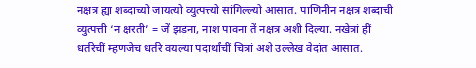नक्षत्र ह्या शब्दाच्यो जायत्यो व्युत्पत्त्यो सांगिल्ल्यो आसात. पाणिनीन नक्षत्र शब्दाची व्युत्पत्ती ‘न क्षरती’ = जें झडना, नाश पावना तें नक्षत्र अशी दिल्या. नखेत्रां हीं धर्तरेचीं म्हणजेच धर्तरे वयल्या पदार्थांचीं चित्रां अशे उल्लेख वेदांत आसात.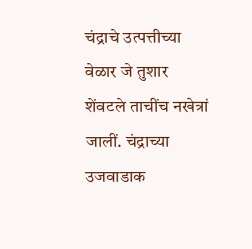चंद्राचे उत्पत्तीच्या वेळार जे तुशार शेंवटले ताचींच नखेत्रां जालीं. चंद्राच्या उजवाडाक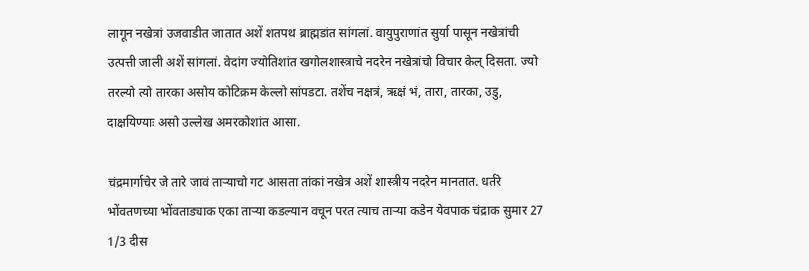लागून नखेत्रां उजवाडीत जातात अशें शतपथ ब्राह्मडांत सांगलां. वायुपुराणांत सुर्या पासून नखेत्रांची उत्पत्ती जाली अशें सांगलां. वेदांग ज्योतिशांत खगोलशास्त्राचे नदरेन नखेत्रांचो विचार केल् दिसता. ज्यो तरल्यो त्यो तारका असोय कोटिक्रम केल्लो सांपडटा. तशेंच नक्षत्रं, ऋक्षं भं, तारा, तारका, उडु, दाक्षयिण्याः असो उल्लेख अमरकोशांत आसा.

चंद्रमार्गाचेर जे तारे जावं ताऱ्याचो गट आसता तांकां नखेत्र अशें शास्त्रीय नदरेन मानतात. धर्तरे भोंवतणच्या भोंवताड्याक एका ताऱ्या कडल्यान वचून परत त्याच ताऱ्या कडेन येवपाक चंद्राक सुमार 27 1/3 दीस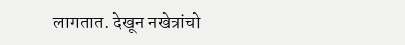लागतात. देखून नखेत्रांचो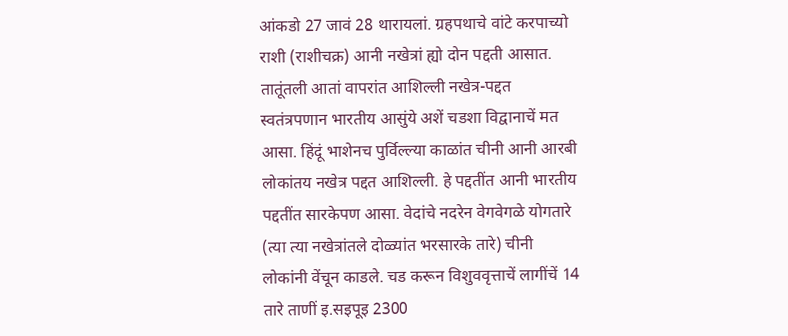आंकडो 27 जावं 28 थारायलां. ग्रहपथाचे वांटे करपाच्यो राशी (राशीचक्र) आनी नखेत्रां ह्यो दोन पद्दती आसात. तातूंतली आतां वापरांत आशिल्ली नखेत्र-पद्दत स्वतंत्रपणान भारतीय आसुंये अशें चडशा विद्वानाचें मत आसा. हिंदूं भाशेनच पुर्विल्ल्या काळांत चीनी आनी आरबी लोकांतय नखेत्र पद्दत आशिल्ली. हे पद्दतींत आनी भारतीय पद्दतींत सारकेपण आसा. वेदांचे नदरेन वेगवेगळे योगतारे (त्या त्या नखेत्रांतले दोळ्यांत भरसारके तारे) चीनी लोकांनी वेंचून काडले. चड करून विशुववृत्ताचें लागींचें 14 तारे ताणीं इ.सइपूइ 2300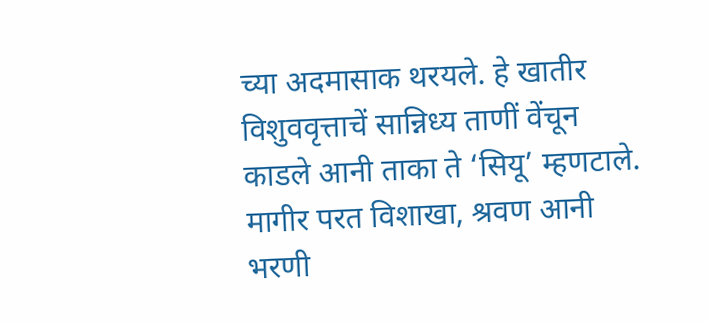च्या अदमासाक थरयले. हे खातीर विशुववृत्ताचें सान्निध्य ताणीं वेंचून काडले आनी ताका ते ‘सियू’ म्हणटाले. मागीर परत विशाखा, श्रवण आनी भरणी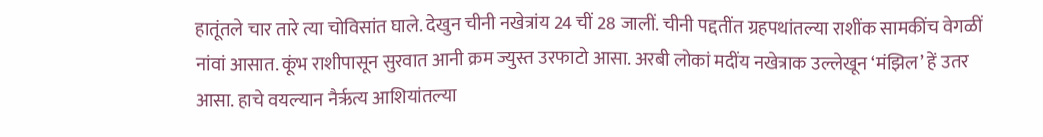हातूंतले चार तारे त्या चोविसांत घाले. देखुन चीनी नखेत्रांय 24 चीं 28 जालीं. चीनी पद्दतींत ग्रहपथांतल्या राशींक सामकींच वेगळीं नांवां आसात. कूंभ राशीपासून सुरवात आनी क्रम ज्युस्त उरफाटो आसा. अरबी लोकां मदींय नखेत्राक उल्लेखून ‘मंझिल’ हें उतर आसा. हाचे वयल्यान नैर्ऋत्य आशियांतल्या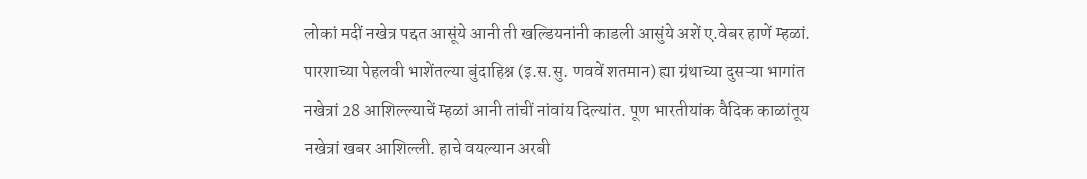लोकां मदीं नखेत्र पद्दत आसूंये आनी ती खल्डियनांनी काडली आसुंये अशें ए.वेबर हाणें म्हळां. पारशाच्या पेहलवी भाशेंतल्या बुंदाहिश्न (इ.स.सु. णववें शतमान) ह्या ग्रंथाच्या दुसऱ्या भागांत नखेत्रां 28 आशिल्ल्याचें म्हळां आनी तांचीं नांवांय दिल्यांत. पूण भारतीयांक वैदिक काळांतूय नखेत्रां खबर आशिल्ली. हाचे वयल्यान अरबी